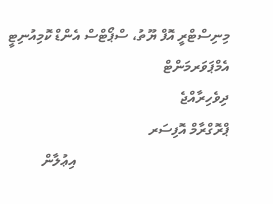މިނިސްޓްރީ އޮފް ޔޫތު، ސްޕޯޓްސް އެންޑް ކޮމިއުނިޓީ އެމްޕަވަރމަންޓް
ދިވެހިރާއްޖެ
ޕްރޮގްރާމް އޮފިސަރ
                                          އިޢުލާން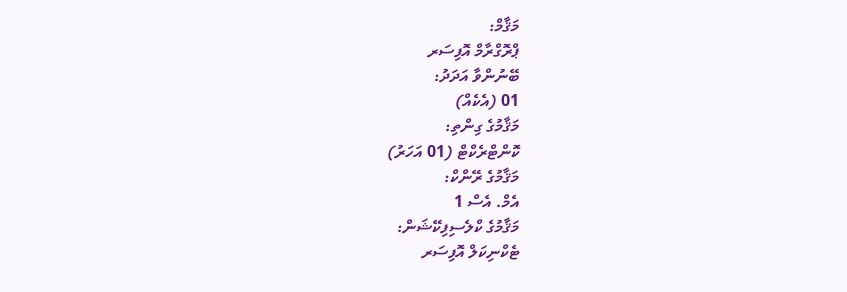މަޤާމް:
ޕްރޮގްރާމް އޮފިސަރ
ބޭނުންވާ އަދަދު:
01 (އެކެއް)
މަޤާމުގެ ގިންތި:
ކޮންޓްރެކްޓް (01 އަހަރު)
މަޤާމުގެ ރޭންކް:
އެމް. އެސް 1
މަޤާމުގެ ކްލެސިފިކޭޝަން:
ޓެކްނިކަލް އޮފިސަރ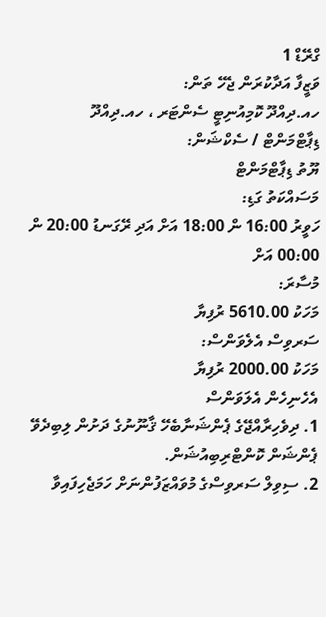ގްރޭޑް 1
ވަޒީފާ އަދާކުރަން ޖެހޭ ތަން:
ހއ.ދިއްދޫ ކޮމިއުނިޓީ ސެންޓަރ ، ހއ.ދިއްދޫ
ޑިޕާޓްމަންޓް / ސެކްޝަން:
ޔޫތު ޑިޕާޓްމަންޓް
މަސައްކަތު ގަޑި:
ހަވީރު 16:00 ން 18:00 އަށް އަދި ރޭގަނޑު 20:00 ން 00:00 އަށް
މުސާރަ:
މަހަކު 5610.00 ރުފިޔާ
ސަރވިސް އެލެވަންސް:
މަހަކު 2000.00 ރުފިޔާ
އެހެނިހެން އެލަވަންސް
1. ދިވެހިރާއްޖޭގެ ޕެންޝަނާބެހޭ ޤާނޫނުގެ ދަށުން ލިބިދެވޭ ޕެންޝަން ކޮންޓްރިބިއުޝަން.
2. ސިވިލް ސަރވިސްގެ މުވައްޒަފުންނަށް ހަމަޖެހިފައިވާ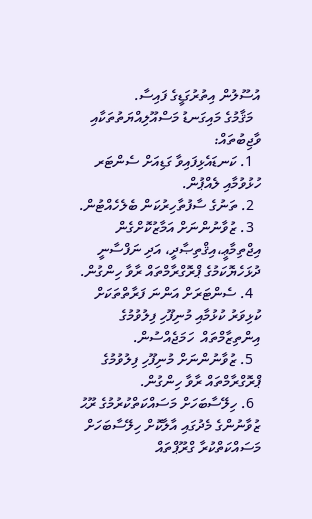އުސޫލުން އިތުރުގަޑީގެ ފައިސާ.
  މަޤާމުގެ މައިގަނޑު މަސްއޫލިއްޔަތުތަކާއި ވާޖިބުތައް:
  1. ކަނޑައެޅިފައިވާ ގަޑިއަށް ސެންޓަރ ހުޅުވުމާއި ލެއްޕުން.
  2. ތަނުގެ ސާފުތާހިރުކަން ބެލެހެއްޓުން.
  3. ޒުވާނުންނަށް އަމާޒުކޮށްގެން އިޖްތިމާޢީ،އިޤްތިޞާދީ، އަދި ނަފްސާނީ ދުޅަހެޔޮކަމުގެ ޕްރޮގްރާމްތައް ރާވާ ހިންގުން.
  4. ސެންޓަރަށް އަންނަ ފަރާތްތަކަށް ކުޅިވަރު ކުޅުމާއި މުނިފޫހި ފިލުވުމުގެ އިންތިޒާމްތައް  ހަމަޖެއްސުން.
  5. ޒުވާނުންނަށް މުނިފޫހި ފިލުވުމުގެ ޕްރޮގްރާމްތައް ރާވާ ހިންގުން.
  6. ހިލޭސާބަހަށް މަސައްކަތްކުރުމުގެ ރޫޙު ޒުވާނުންގެ މެދުގައި އާލާކޮށް ހިލޭސާބަހަށް މަސައްކަތްކުރާ ގްރޫޕްތައް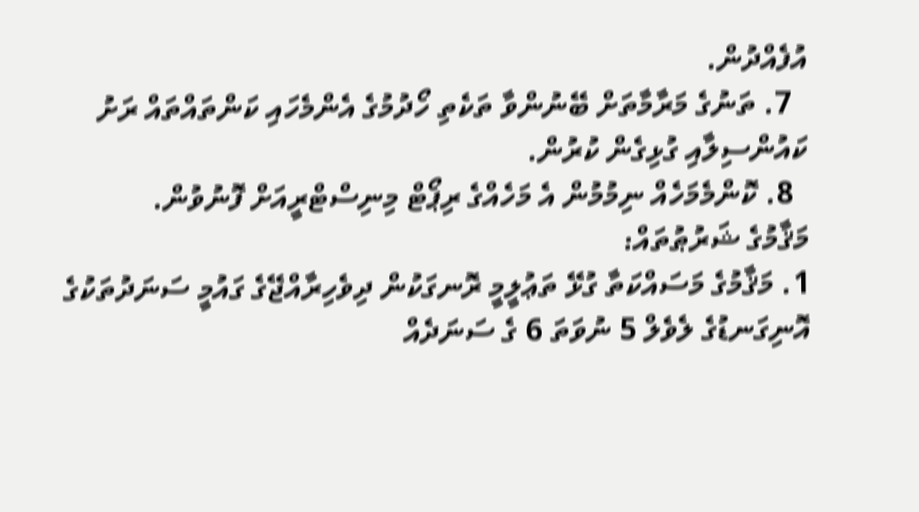އުފެއްދުން.
  7. ތަނުގެ މަރާމާތަށް ބޭނުންވާ ތަކެތި ހޯދުމުގެ އެންމެހައި ކަންތައްތައް ރަށު ކައުންސިލާއި ގުޅިގެން ކުރުން.
  8. ކޮންމެމަހެއް ނިމުމުން އެ މަހެއްގެ ރިޕޯޓް މިނިސްޓްރީއަށް ފޮނުވުން.
މަޤާމުގެ ޝަރުޠުތައް:
1. މަޤާމުގެ މަސައްކަތާ ގުޅޭ ތަޢުލީމީ ރޮނގަކުން ދިވެހިރާއްޖޭގެ ގައުމީ ސަނަދުތަކުގެ އޮނިގަނޑުގެ ލެވެލް 5 ނުވަތަ 6 ގެ ސަނަދެއް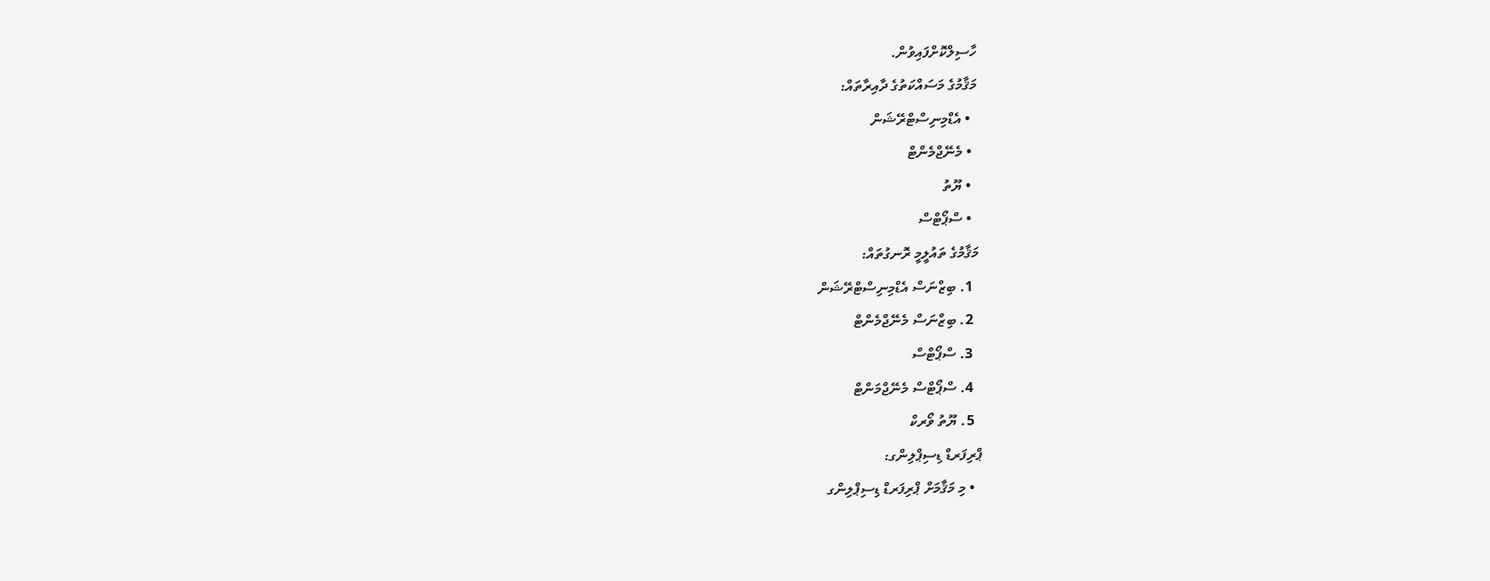ހާސިލްކޮށްފައިވުން.
މަޤާމުގެ މަސައްކަތުގެ ދާއިރާތައް:
  • އެޑްމިނިސްޓްރޭޝަން
  • މެނޭޖްމެންޓް
  • ޔޫތު
  • ސްޕޯޓްސް
މަޤާމުގެ ތައުލީމީ ރޮނގުތައް:
  1. ބިޒްނަސް އެޑްމިނިސްޓްރޭޝަން
  2. ބިޒްނަސް މެނޭޖްމެންޓް
  3. ސްޕޯޓްސް
  4. ސްޕޯޓްސް މެނޭޖްމަންޓް
  5. ޔޫތު ވޯރކް
ޕްރިފަރޑް ޑިސިޕްލިންގ:
  • މި މަޤާމަށް ޕްރިފަރޑް ޑިސިޕްލިންގ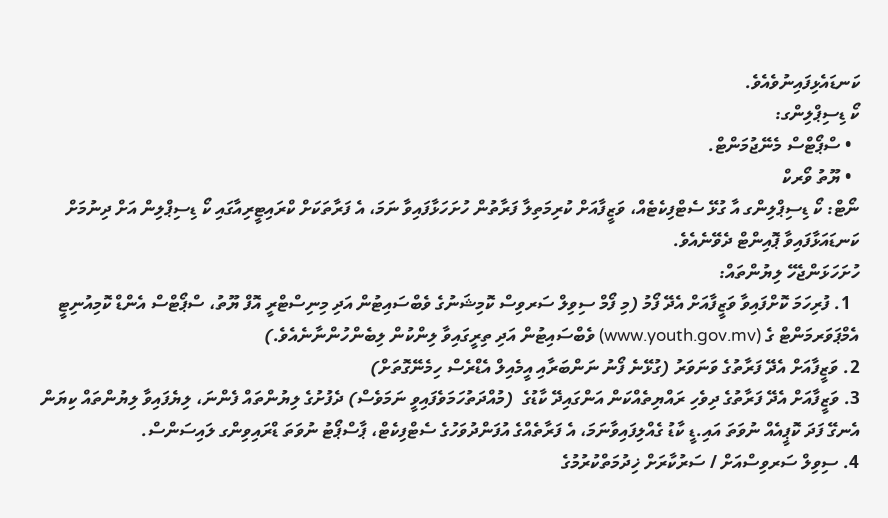ކަނޑައެޅިފައިނުވެއެވެ.
ކޯ ޑިސިޕްލިންގ:
  • ސްޕޯޓްސް މެނޭޖުމަންޓް.
  • ޔޫތު ވޯރކް
ނޯޓް: ކޯ ޑިސިޕްލިންގ އާ ގުޅޭ ސެޓްފިކެޓެއް، ވަޒީފާއަށް ކުރިމަތިލާ ފަރާތުން ހުށަހަޅާފައިވާ ނަމަ، އެ ފަރާތަކަށް ކްރައިޓީރިއާގައި ކޯ ޑިސިޕްލިން އަށް ދިނުމަށް ކަނޑައަޅާފައިވާ ޕޮއިންޓް ދެވޭނެއެވެ.
ހުށަހަޅަންޖެހޭ ލިޔުންތައް:
  1. ފުރިހަމަ ކޮށްފައިވާ ވަޒީފާއަށް އެދޭ ފޯމު (މި ފޯމް ސިވިލް ސަރވިސް ކޮމިޝަނުގެ ވެބްސައިޓުން އަދި މިނިސްޓްރީ އޮފް ޔޫތު، ސްޕޯޓްސް އެންޑް ކޮމިއުނިޓީ އެމްޕަވަރމަންޓް ގެ (www.youth.gov.mv) ވެބްސައިޓުން އަދި ތިރީގައިވާ ލިންކުން ލިބެންހުންނާނެއެވެ.)
2. ވަޒީފާއަށް އެދޭ ފަރާތުގެ ވަނަވަރު (ގުޅޭނެ ފޯނު ނަންބަރާއި އީމެއިލް އެޑްރެސް ހިމެނޭގޮތަށް)
3. ވަޒީފާއަށް އެދޭ ފަރާތުގެ ދިވެހި ރައްޔިތެއްކަން އަންގައިދޭ ކާޑުގެ  (މުއްދަތުހަމަވެފައިވީ ނަމަވެސް) ދެފުށުގެ ލިޔުންތައް ފެންނަ، ލިޔެފައިވާ ލިޔުންތައް ކިޔަން އެނގޭ ފަދަ ކޮޕީއެއް ނުވަތަ އައި.ޑީ ކާޑު ގެއްލިފައިވާނަމަ، އެ ފަރާތެއްގެ އުފަންދުވަހުގެ ސެޓްފިކެޓް، ޕާސްޕޯޓު ނުވަތަ ޑްރައިވިންގ ލައިސަންސް.
4. ސިވިލް ސަރވިސްއަށް / ސަރުކާރަށް ޚިދުމަތްކުރުމުގެ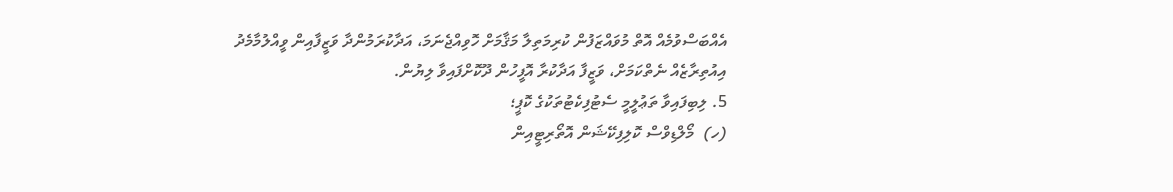އެއްބަސްވުމެއް އޮތް މުވައްޒަފުން ކުރިމަތިލާ މަޤާމަށް ހޮވިއްޖެނަމަ، އަދާކުރަމުންދާ ވަޒީފާއިން ވީއްލުމާމެދު އިއުތިރާޒެއް ނެތްކަމަށް، ވަޒީފާ އަދާކުރާ އޮފީހުން ދޫކޮށްފައިވާ ލިޔުން.
5. ލިބިފައިވާ ތަޢުލީމީ ސެޓުފިކެޓުތަކުގެ ކޮޕީ؛
(ހ)  މޯލްޑިވްސް ކޮލިފިކޭޝަން އޮތޯރިޓީއިން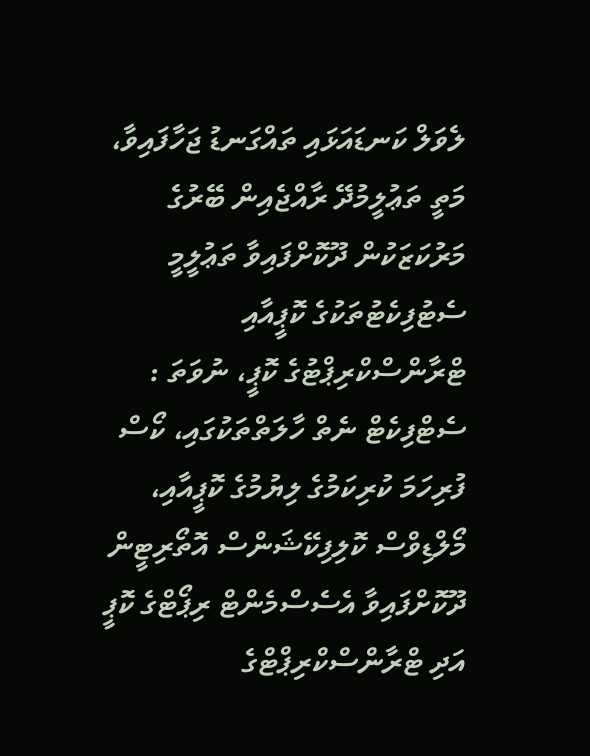ލެވަލް ކަނޑައަޅައި ތައްގަނޑު ޖަހާފައިވާ، މަތީ ތަޢުލީމުދޭ ރާއްޖެއިން ބޭރުގެ މަރުކަޒަކުން ދޫކޮށްފައިވާ ތަޢުލީމީ ސެޓުފިކެޓުތަކުގެ ކޮޕީއާއި ޓްރާންސްކްރިޕްޓުގެ ކޮޕީ، ނުވަތަ : ސެޓްފިކެޓް ނެތް ހާލަތްތަކުގައި، ކޯސް ފުރިހަމަ ކުރިކަމުގެ ލިޔުމުގެ ކޮޕީއާއި، މޯލްޑިވްސް ކޮލިފިކޭޝަންސް އޮތޯރިޓީން ދޫކޮށްފައިވާ އެސެސްމެންޓް ރިޕޯޓްގެ ކޮޕީ އަދި ޓްރާންސްކްރިޕްޓްގެ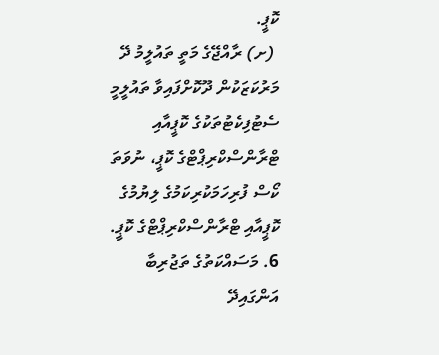ކޮޕީ.
 (ށ) ރާއްޖޭގެ މަތީ ތައުލީމު ދޭ މަރުކަޒަކުން ދޫކޮށްފައިވާ ތައުލީމީ ސެޓުފިކެޓުތަކުގެ ކޮޕީއާއި ޓްރާންސްކްރިޕްޓްގެ ކޮޕީ، ނުވަތަ ކޯސް ފުރިހަމަކުރިކަމުގެ ލިޔުމުގެ ކޮޕީއާއި ޓްރާންސްކްރިޕްޓްގެ ކޮޕީ.
6. މަސައްކަތުގެ ތަޖުރިބާ އަންގައިދޭ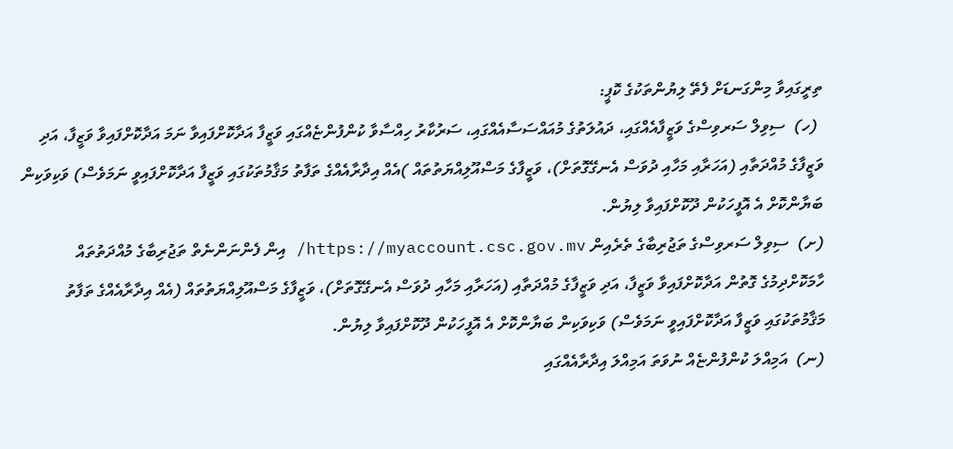ތިރީގައިވާ މިންގަނޑަށް ފެތޭ ލިޔުންތަކުގެ ކޮޕީ:
 (ހ)  ސިވިލް ސަރވިސްގެ ވަޒީފާއެއްގައި، ދައުލަތުގެ މުއައްސަސާއެއްގައި، ސަރުކާރު ހިއްސާވާ ކުންފުންޏެއްގައި ވަޒީފާ އަދާކޮށްފައިވާ ނަމަ އަދާކޮށްފައިވާ ވަޒީފާ، އަދި ވަޒީފާގެ މުއްދަތާއި (އަހަރާއި މަހާއި ދުވަސް އެނގޭގޮތަށް)، ވަޒީފާގެ މަސްއޫލިއްޔަތުތައް )އެއް އިދާރާއެއްގެ ތަފާތު މަޤާމުތަކުގައި ވަޒީފާ އަދާކޮށްފައިވީ ނަމަވެސް) ވަކިވަކިން ބަޔާންކޮށް އެ އޮފީހަކުން ދޫކޮށްފައިވާ ލިޔުން.
(ށ)  ސިވިލް ސަރވިސްގެ ތަޖުރިބާގެ ތެރެއިން https://myaccount.csc.gov.mv/ އިން ފެންނަންނެތް ތަޖުރިބާގެ މުއްދަތުތައް ހާމަކޮށްދިމުގެ ގޮތުން އަދާކޮށްފައިވާ ވަޒީފާ، އަދި ވަޒީފާގެ މުއްދަތާއި (އަހަރާއި މަހާއި ދުވަސް އެނގޭގޮތަށް)، ވަޒީފާގެ މަސްއޫލިއްޔަތުތައް (އެއް އިދާރާއެއްގެ ތަފާތު މަޤާމުތަކުގައި ވަޒީފާ އަދާކޮށްފައިވީ ނަމަވެސް) ވަކިވަކިން ބަޔާންކޮށް އެ އޮފީހަކުން ދޫކޮށްފައިވާ ލިޔުން.
(ނ)  އަމިއްލަ ކުންފުންޏެއް ނުވަތަ އަމިއްލަ އިދާރާއެއްގައި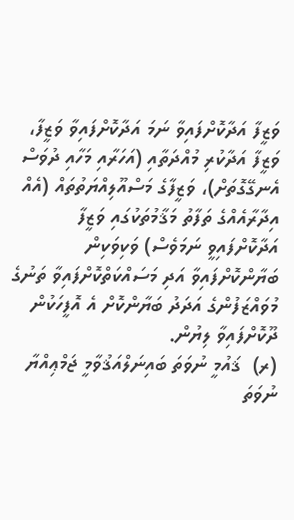ވަޒީފާ އަދާކޮށްފައިވާ ނަމަ އަދާކޮށްފައިވާ ވަޒީފާ، ވަޒީފާ އަދާކުރި މުއްދަތާއި (އަހަރާއި މަހާއި ދުވަސް އެނގޭގޮތަށް)، ވަޒީފާގެ މަސްއޫލިއްޔަތުތައް (އެއް އިދާރާއެއްގެ ތަފާތު މަޤާމުތަކުގައި ވަޒީފާ އަދާކޮށްފައިވީ ނަމަވެސް) ވަކިވަކިން ބަޔާންކޮށްފައިވާ އަދި މަސައްކަތްކޮށްފައިވާ ތަނުގެ މުވައްޒަފުންގެ އަދަދު ބަޔާންކޮށް އެ އޮފީހަކުން ދޫކޮށްފައިވާ ލިޔުން.
(ރ)  ޤައުމީ ނުވަތަ ބައިނަލްއަޤުވާމީ ޖަމްޢިއްޔާ ނުވަތަ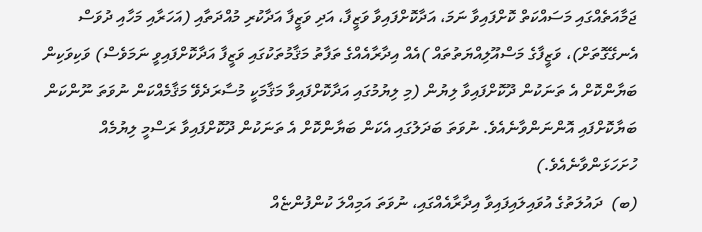ޖަމާއަތެއްގައި މަސައްކަތް ކޮށްފައިވާ ނަމަ، އަދާކޮށްފައިވާ ވަޒީފާ، އަދި ވަޒީފާ އަދާކުރި މުއްދަތާއި (އަހަރާއި މަހާއި ދުވަސް އެނގޭގޮތަށް)، ވަޒީފާގެ މަސްއޫލިއްޔަތުތައް )އެއް އިދާރާއެއްގެ ތަފާތު މަޤާމުތަކުގައި ވަޒީފާ އަދާކޮށްފައިވީ ނަމަވެސް) ވަކިވަކިން ބަޔާންކޮށް އެ ތަނަކުން ދޫކޮށްފައިވާ ލިޔުން (މި ލިޔުމުގައި އަދާކޮށްފައިވާ މަޤާމަކީ މުސާރަދެވޭ މަޤާމެއްކަން ނުވަތަ ނޫންކަން ބަޔާކޮށްފައި އޮންނަންވާނެއެވެ. ނުވަތަ ބަދަލުގައި އެކަން ބަޔާންކޮށް އެ ތަނަކުން ދޫކޮށްފައިވާ ރަސްމީ ލިޔުމެއް ހުށަހަޅަންވާނެއެވެ.)
(ބ)  ދައުލަތުގެ އުވައިލައިފައިވާ އިދާރާއެއްގައި، ނުވަތަ އަމިއްލަ ކުންފުންޏެއް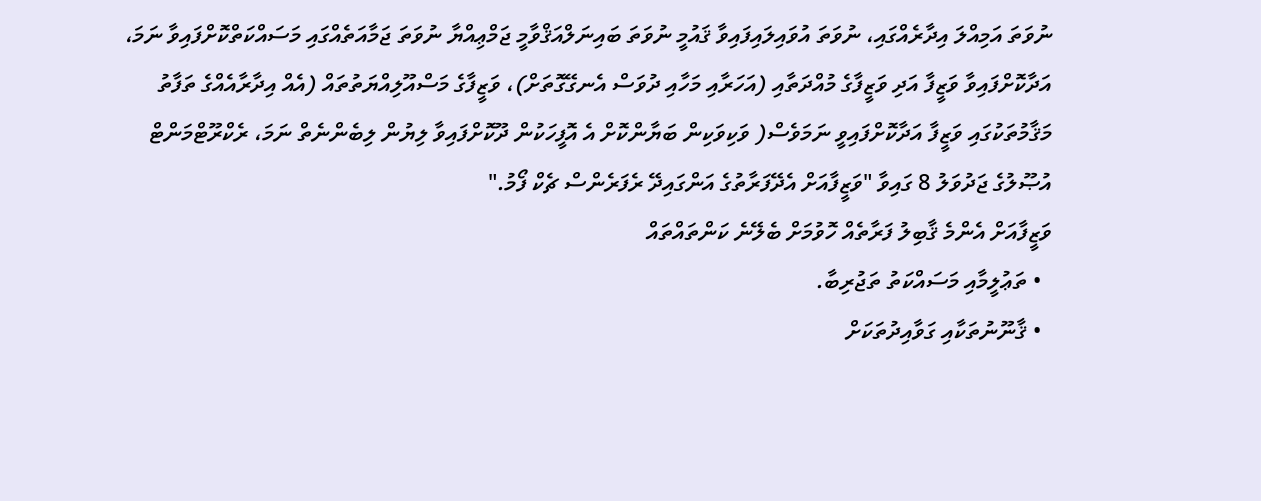ނުވަތަ އަމިއްލަ އިދާރެއްގައި، ނުވަތަ އުވައިލައިފައިވާ ޤައުމީ ނުވަތަ ބައިނަލްއަޤްވާމީ ޖަމްޢިއްޔާ ނުވަތަ ޖަމާއަތެއްގައި މަސައްކަތްކޮށްފައިވާ ނަމަ، އަދާކޮށްފައިވާ ވަޒީފާ އަދި ވަޒީފާގެ މުއްދަތާއި (އަހަރާއި މަހާއި ދުވަސް އެނގޭގޮތަށް)، ވަޒީފާގެ މަސްއޫލިއްޔަތުތައް (އެއް އިދާރާއެއްގެ ތަފާތު މަޤާމުތަކުގައި ވަޒީފާ އަދާކޮށްފައިވީ ނަމަވެސް( ވަކިވަކިން ބަޔާންކޮށް އެ އޮފީހަކުން ދޫކޮށްފައިވާ ލިޔުން ލިބެންނެތް ނަމަ، ރެކްރޫޓްމަންޓް އުޞޫލުގެ ޖަދުވަލު 8 ގައިވާ "ވަޒީފާއަށް އެދޭފަރާތުގެ އަންގައިދޭ ރެފަރެންސް ޗެކް ފޯމު."
ވަޒީފާއަށް އެންމެ ޤާބިލު ފަރާތެއް ހޮވުމަށް ބެލޭނެ ކަންތައްތައް
  • ތަޢުލީމާއި މަސައްކަތު ތަޖުރިބާ.
  • ޤާނޫނުތަކާއި ގަވާއިދުތަކަށް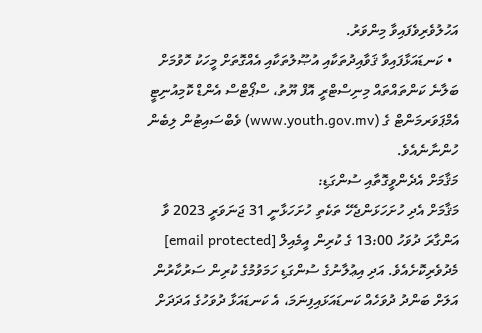އަހުލުވެރިވެފައިވާ މިންވަރު.
  • ކަނޑައަޅާފައިވާ ޤަވާއިދުތަކާއި އުޞޫލުތަކާއި އެއްގޮތަށް މީހަކު ހޮވުމަށް ބަލާނެ ކަންތައްތައް މިނިސްޓްރީ އޮފް ޔޫތު، ސްޕޯޓްސް އެންޑް ކޮމިއުނިޓީ އެމްޕަވަރމަންޓް ގެ (www.youth.gov.mv) ވެބްސައިޓުން ލިބެން ހުންނާނެއެވެ.
މަޤާމަށް އެދެންވީގޮތާއި ސުންގަޑި:
މަޤާމަށް އެދި ހުށަހަޅަންޖެހޭ ތަކެތި ހުށަހަޅާނީ 31 ޖަނަވަރީ 2023 ވާ އަންގާރަ ދުވަހު 13:00 ގެ ކުރިން އީމެއިލް [email protected] މެދުވެރިކޮށެއެވެ. އަދި އިޢުލާނުގެ ސުންގަޑި ހަމަވުމުގެ ކުރިން ސަރުކާރުން އަލަށް ބަންދު ދުވަހެއް ކަނޑައަޅައިފިނަމަ، އެ ކަނޑައަޅާ ދުވަހުގެ އަދަދަށް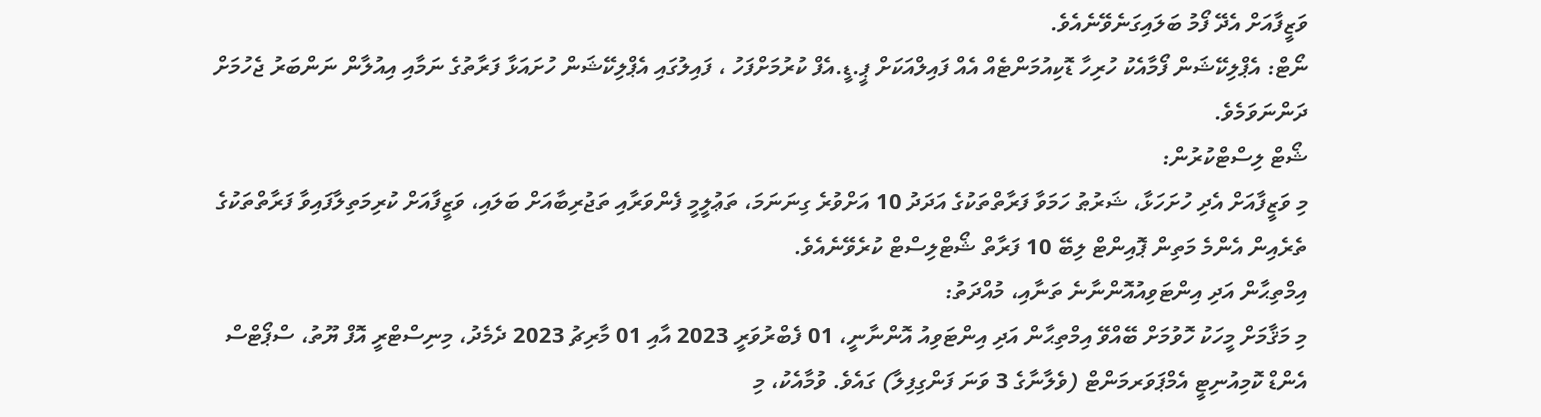ވަޒީފާއަށް އެދޭ ފޯމު ބަލައިގަނެވޭނެއެވެ.
ނޯޓް: އެޕްލިކޭޝަން ފޯމާއެކު ހުރިހާ ޑޮކިއުމަންޓެއް އެއް ފައިލްއަކަށް ޕީ.ޑީ.އެފް ކުރުމަށްފަހު ، ފައިލުގައި އެޕްލިކޭޝަން ހުށައަޅާ ފަރާތުގެ ނަމާއި އިއުލާން ނަންބަރު ޖެހުމަށް ދަންނަވަމެވެ.
ޝޯޓް ލިސްޓްކުރުން:
މި ވަޒީފާއަށް އެދި ހުށަހަޅާ، ޝަރުޠު ހަމަވާ ފަރާތްތަކުގެ އަދަދު 10 އަށްވުރެ ގިނަނަމަ، ތަޢުލީމީ ފެންވަރާއި ތަޖުރިބާއަށް ބަލައި، ވަޒީފާއަށް ކުރިމަތިލާފައިވާ ފަރާތްތަކުގެ ތެރެއިން އެންމެ މަތިން ޕޮއިންޓް ލިބޭ 10 ފަރާތް ޝޯޓްލިސްޓް ކުރެވޭނެއެވެ.
އިމްތިޙާން އަދި އިންޓަވިއުއޮންނާނެ ތަނާއި، މުއްދަތު:
މި މަޤާމަށް މީހަކު ހޮވުމަށް ބޭއްވޭ އިމްތިޙާން އަދި އިންޓަވިއު އޮންނާނީ، 01 ފެބްރުވަރީ 2023 އާއި 01 މާރިޗު 2023 ދެމެދު، މިނިސްޓްރީ އޮފް ޔޫތު، ސްޕޯޓްސް އެންޑް ކޮމިއުނިޓީ އެމްޕަވަރމަންޓް (ވެލާނާގެ 3 ވަނަ ފަންގިފިލާ) ގައެވެ. ވުމާއެކު، މި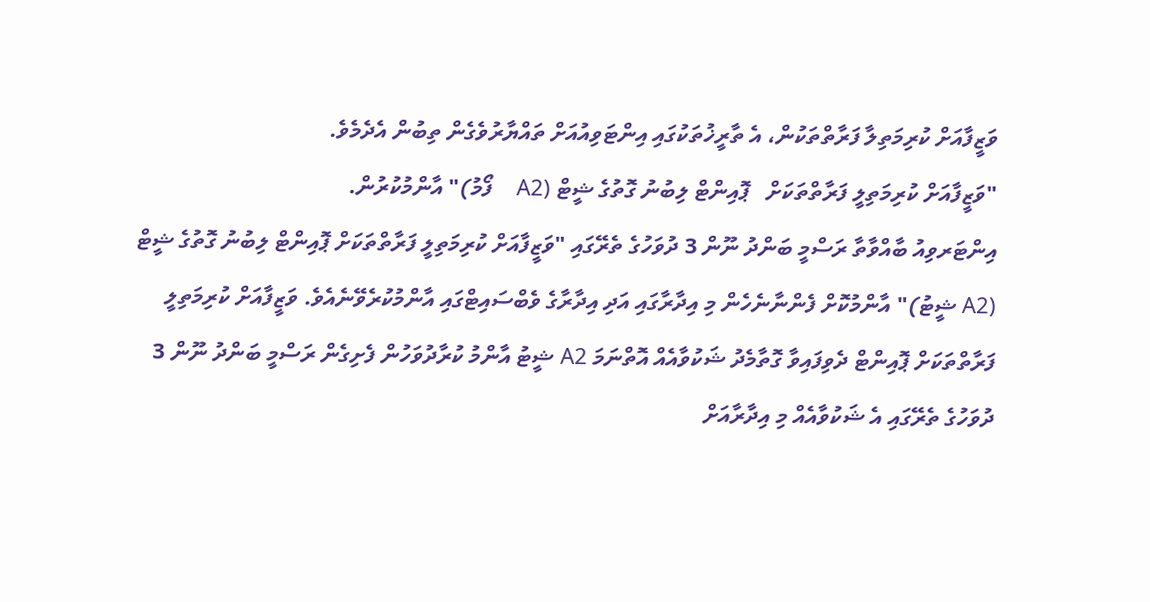ވަޒީފާއަށް ކުރިމަތިލާ ފަރާތްތަކުން، އެ ތާރީޚުތަކުގައި އިންޓަވިއުއަށް ތައްޔާރުވެގެން ތިބުން އެދެމެވެ.
"ވަޒީފާއަށް ކުރިމަތިލީ ފަރާތްތަކަށް   ޕޮއިންޓް ލިބުނު ގޮތުގެ ޝީޓް (A2    ފޯމު)" އާންމުކުރުން.
އިންޓަރވިއު ބާއްވާތާ ރަސްމީ ބަންދު ނޫން 3 ދުވަހުގެ ތެރޭގައި "ވަޒީފާއަށް ކުރިމަތިލީ ފަރާތްތަކަށް ޕޮއިންޓް ލިބުނު ގޮތުގެ ޝީޓް (A2 ޝީޓު)" އާންމުކޮށް ފެންނާނެހެން މި އިދާރާގައި އަދި އިދާރާގެ ވެބްސައިޓްގައި އާންމުކުރެވޭނެއެވެ. ވަޒީފާއަށް ކުރިމަތިލީ ފަރާތްތަކަށް ޕޮއިންޓް ދެވިފައިވާ ގޮތާމެދު ޝަކުވާއެއް އޮތްނަމަ A2 ޝީޓު އާންމު ކުރާދުވަހުން ފެށިގެން ރަސްމީ ބަންދު ނޫން 3 ދުވަހުގެ ތެރޭގައި އެ ޝަކުވާއެއް މި އިދާރާއަށް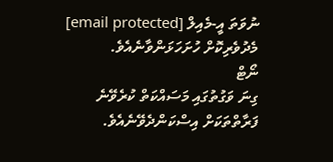ނުވަތަ އީ-މެއިލް [email protected] މެދުވެރިކޮށް ހުށަހަޅަންވާނެއެވެ.
ނޯޓް
ގިނަ ވަގުތުގައި މަސައްކަތް ކުރެވޭނެ ފަރާތްތަކަށް އިސްކަންދެވޭނެއެވެ.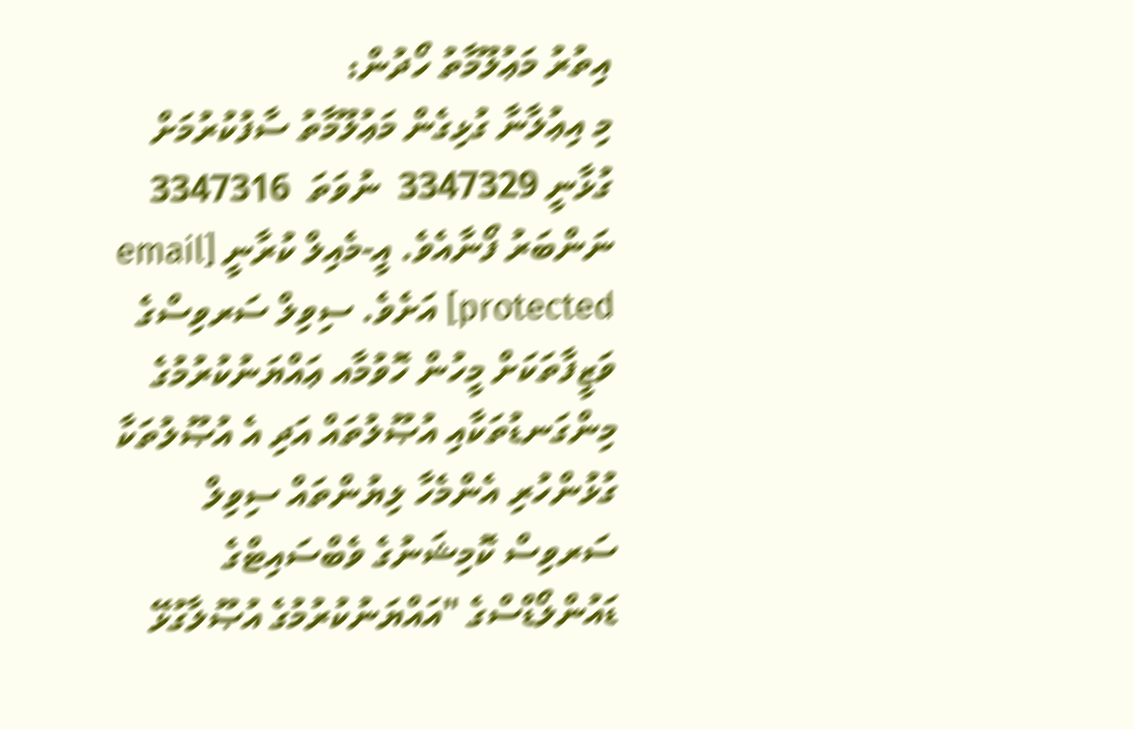އިތުރު މަޢުލޫމާތު ހޯދުން:
މި އިޢުލާނާ ގުޅިގެން މަޢުލޫމާތު ސާފުކުރުމަށް ގުޅާނީ 3347329  ނުވަތަ  3347316 ނަންބަރު ފޯނާއެވެ. އީ-މެއިލް ކުރާނީ [email protected] އަށެވެ. ސިވިލް ސަރވިސްގެ ވަޒީފާތަކަށް މީހުން ހޮވުމާއ ޢައްޔަނުކުރުމުގެ މިންގަނޑުތަކާއި އުޞޫލުތައް އަދި އެ އުޞޫލުތަކާ ގުޅުންހުރި އެންމެހާ ލިޔުންތައް ސިވިލް ސަރވިސް ކޮމިޝަނުގެ ވެބްސައިޓްގެ ޑައުންލޯޑްސްގެ "އައްޔަނުކުރުމުގެ އުޞޫލާގުޅޭ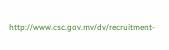http://www.csc.gov.mv/dv/recruitment-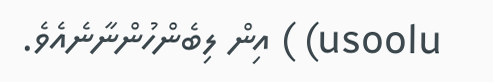usoolu) ) އިން ލިބެންހުންނާނެއެވެ.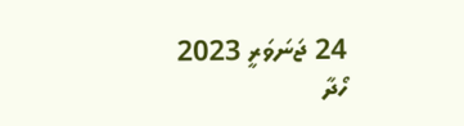24 ޖަނަވަރީ 2023
ހޯދާ